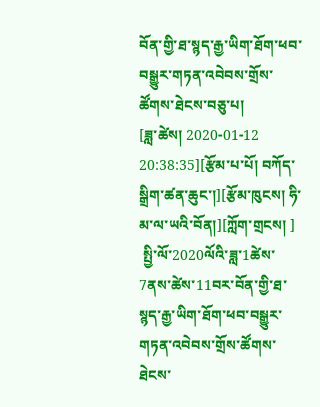བོན་གྱི་ཐ་སྙད་རྒྱ་ཡིག་ཐོག་ཕབ་བསྒྱུར་གཏན་འབེབས་གྲོས་ཚོགས་ཐེངས་བཅུ་པ།
[ཟླ་ཚེས། 2020-01-12 20:38:35][རྩོམ་པ་པོ། བཀོད་སྒྲིག་ཚན་ཆུང་།][རྩོམ་ཁུངས། ཧི་མ་ལ་ཡའི་བོན།][ཀློག་གྲངས། ]
 སྤྱི་ལོ་2020ལོའི་ཟླ་1ཚེས་7ནས་ཚེས་11བར་བོན་གྱི་ཐ་སྙད་རྒྱ་ཡིག་ཐོག་ཕབ་བསྒྱུར་གཏན་འབེབས་གྲོས་ཚོགས་ཐེངས་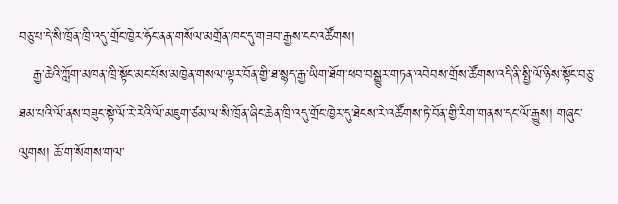བཅུ་པ་དེ་སི་ཁྲོན་ཁྲི་འདུ་གྲོང་ཁྱེར་ཧོང་ནན་གསོལ་མགྲོན་ཁང་དུ་གཟབ་རྒྱས་ངང་འཚོགས།
   རྒྱ་ཆེའི་ཀློག་མཁན་ཁྲི་སྟོང་མང་པོས་མཁྱེན་གསལ་ལྟར་བོན་གྱི་ཐ་སྙད་རྒྱ་ཡིག་ཐོག་ཕབ་བསྒྱུར་གཏན་འབེབས་གྲོས་ཚོགས་འདི་ནི་སྤྱི་ལོ་ཉིས་སྟོང་བཅུ་ཐམ་པའི་ལོ་ནས་བཟུང་སྟེ་ལོ་རེ་རེའི་ལོ་མཇུག་ཙམ་ལ་སི་ཁྲོན་ཞིང་ཆེན་ཁྲི་འདུ་གྲོང་ཁྱེར་དུ་ཐེངས་རེ་འཚོགས་ཏེ་བོན་གྱི་རིག་གནས་དང་ལོ་རྒྱུས། གཞུང་ལུགས། ཆོ་ག་སོགས་གལ་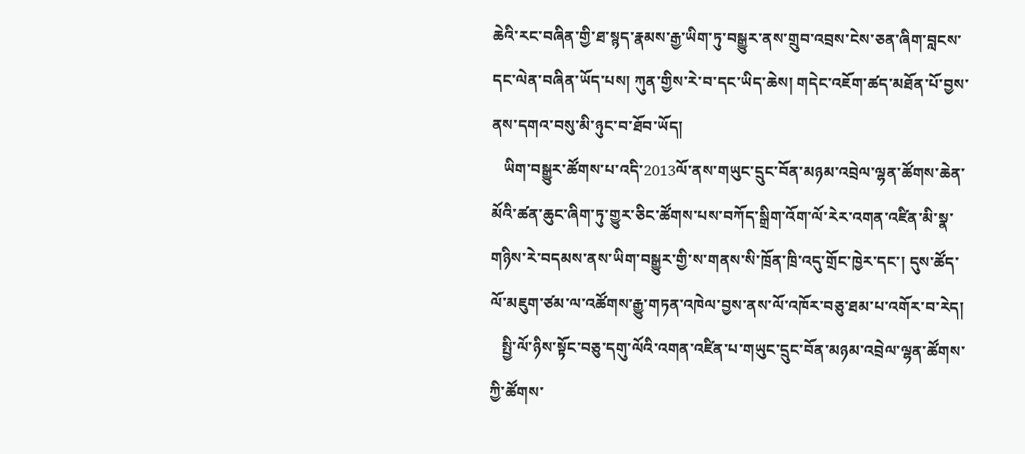ཆེའི་རང་བཞིན་གྱི་ཐ་སྙད་རྣམས་རྒྱ་ཡིག་ཏུ་བསྒྱུར་ནས་གྲུབ་འབྲས་ངེས་ཅན་ཞིག་བླངས་དང་ལེན་བཞིན་ཡོད་པས། ཀུན་གྱིས་རེ་བ་དང་ཡིད་ཆེས། གདེང་འཇོག་ཚད་མཐོན་པོ་བྱས་ནས་དགའ་བསུ་མི་ཉུང་བ་ཐོབ་ཡོད།
   ཡིག་བསྒྱུར་ཚོགས་པ་འདི་2013ལོ་ནས་གཡུང་དྲུང་བོན་མཉམ་འབྲེལ་ལྷན་ཚོགས་ཆེན་མོའི་ཚན་ཆུང་ཞིག་ཏུ་གྱུར་ཅིང་ཚོགས་པས་བཀོད་སྒྲིག་འོག་ལོ་རེར་འགན་འཛིན་མི་སྣ་གཉིས་རེ་བདམས་ནས་ཡིག་བསྒྱུར་གྱི་ས་གནས་སི་ཁྲོན་ཁྲི་འདུ་གྲོང་ཁྱེར་དང་། དུས་ཚོད་ལོ་མཇུག་ཙམ་ལ་འཚོགས་རྒྱུ་གཏན་འཁེལ་བྱས་ནས་ལོ་འཁོར་བཅུ་ཐམ་པ་འགོར་བ་རེད།
   སྤྱི་ལོ་ཉིས་སྟོང་བཅུ་དགུ་ལོའི་འགན་འཛིན་པ་གཡུང་དྲུང་བོན་མཉམ་འབྲེལ་ལྷན་ཚོགས་ཀྱི་ཚོགས་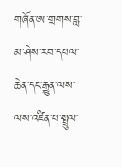གཞོན་ཨ་གྲགས་བླ་མ་ཤེས་རབ་དཔལ་ཆེན་དང་རྒྱུན་ལས་ལས་འཛིན་པ་སྤྲུལ་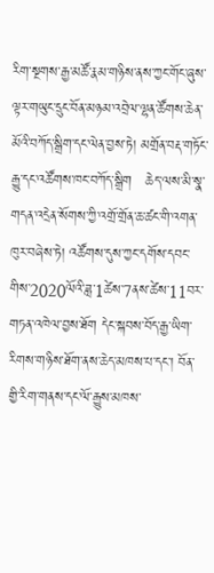རིག་སྔགས་རྒྱ་མཚོ་རྣམ་གཉིས་ནས་ཀྱང་གོང་ཞུས་ལྟར་གཡུང་དྲུང་བོན་མཉམ་འབྲེལ་ལྷན་ཚོགས་ཆེན་མོའི་བཀོད་སྒྲིག་དང་ལེན་བྱས་ཏེ། མགྲོན་བརྡ་གཏོང་རྒྱུ་དང་འཚོགས་ཁང་བཀོད་སྒྲིག   ཆེད་ལས་མི་སྣ་གདན་འདྲེན་སོགས་ཀྱི་འགྲོ་གྲོན་ཆ་ཚང་གི་འགན་ཁུར་བཞེས་ཏེ། འཚོགས་དུས་ཀྱང་དགོས་དབང་གིས་2020ལོའི་ཟླ་1ཚེས་7ནས་ཚེས་11བར་གཏན་འཁེལ་བྱས་ཐོག དེང་སྐབས་བོད་རྒྱ་ཡིག་རིགས་གཉིས་ཐོག་ནས་ཆེད་མཁས་པ་དང་། བོན་གྱི་རིག་གནས་དང་ལོ་རྒྱུས་མཁས་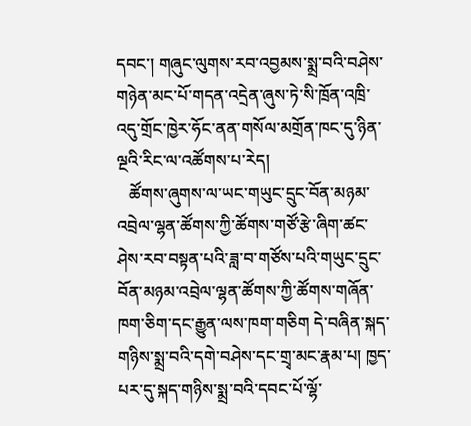དབང་། གཞུང་ལུགས་རབ་འབྱམས་སྨྲ་བའི་བཤེས་གཉེན་མང་པོ་གདན་འདྲེན་ཞུས་ཏེ་སི་ཁྲོན་འཁྲི་འདུ་གྲོང་ཁྱེར་ཧོང་ནན་གསོལ་མགྲོན་ཁང་དུ་ཉིན་ལྔའི་རིང་ལ་འཚོགས་པ་རེད།
   ཚོགས་ཞུགས་ལ་ཡང་གཡུང་དྲུང་བོན་མཉམ་འབྲེལ་ལྷན་ཚོགས་ཀྱི་ཚོགས་གཙོ་རྩེ་ཞིག་ཚང་ཤེས་རབ་བསྟན་པའི་ཟླ་བ་གཙོས་པའི་གཡུང་དྲུང་བོན་མཉམ་འབྲེལ་ལྷན་ཚོགས་ཀྱི་ཚོགས་གཞོན་ཁག་ཅིག་དང་རྒྱུན་ལས་ཁག་གཅིག དེ་བཞིན་སྐད་གཉིས་སྨྲ་བའི་དགེ་བཤེས་དང་གྲྭ་མང་རྣམ་པ། ཁྱད་པར་དུ་སྐད་གཉིས་སྨྲ་བའི་དབང་པོ་ལྷོ་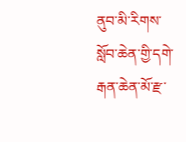ནུབ་མི་རིགས་སློབ་ཆེན་གྱི་དགེ་རྒན་ཆེན་མོ་རྫ་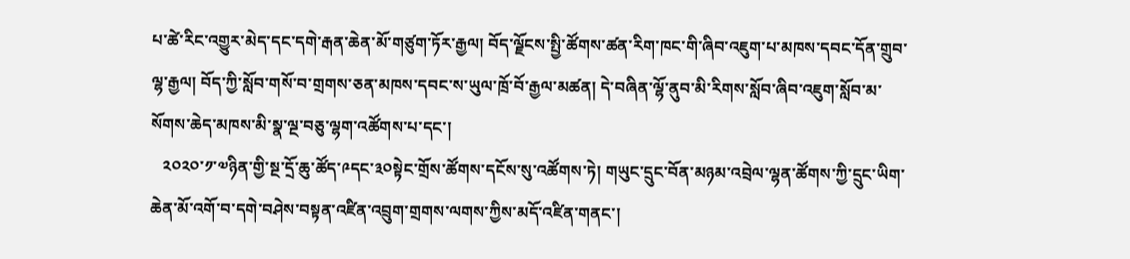པ་ཚེ་རིང་འགྱུར་མེད་དང་དགེ་རྒན་ཆེན་མོ་གཙུག་ཏོར་རྒྱལ། བོད་ལྗོངས་སྤྱི་ཚོགས་ཚན་རིག་ཁང་གི་ཞིབ་འཇུག་པ་མཁས་དབང་དོན་གྲུབ་ལྷ་རྒྱལ། བོད་ཀྱི་སློབ་གསོ་བ་གྲགས་ཅན་མཁས་དབང་ས་ཡུལ་ཁྲོ་བོ་རྒྱལ་མཚན། དེ་བཞིན་ལྷོ་ནུབ་མི་རིགས་སློབ་ཞིབ་འཇུག་སློབ་མ་སོགས་ཆེད་མཁས་མི་སྣ་ལྔ་བཅུ་ལྷག་འཚོགས་པ་དང་།
   ༢༠༢༠་༡་༧ཉིན་གྱི་སྔ་དྲོ་ཆུ་ཚོད་༩དང་༣༠སྟེང་གྲོས་ཚོགས་དངོས་སུ་འཚོགས་ཏེ། གཡུང་དྲུང་བོན་མཉམ་འབྲེལ་ལྷན་ཚོགས་ཀྱི་དྲུང་ཡིག་ཆེན་མོ་འགོ་བ་དགེ་བཤེས་བསྟན་འཛིན་འབྲུག་གྲགས་ལགས་ཀྱིས་མདོ་འཛིན་གནང་།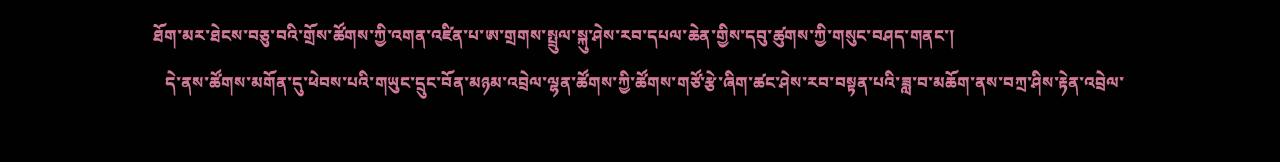ཐོག་མར་ཐེངས་བཅུ་བའི་གྲོས་ཚོགས་ཀྱི་འགན་འཛིན་པ་ཨ་གྲགས་སྤྲུལ་སྐུ་ཤེས་རབ་དཔལ་ཆེན་གྱིས་དབུ་ཚུགས་ཀྱི་གསུང་བཤད་གནང་།
   དེ་ནས་ཚོགས་མགོན་དུ་ཕེབས་པའི་གཡུང་དྲུང་བོན་མཉམ་འབྲེལ་ལྷན་ཚོགས་ཀྱི་ཚོགས་གཙོ་རྩེ་ཞིག་ཚང་ཤེས་རབ་བསྟན་པའི་ཟླ་བ་མཆོག་ནས་བཀྲ་ཤིས་རྟེན་འབྲེལ་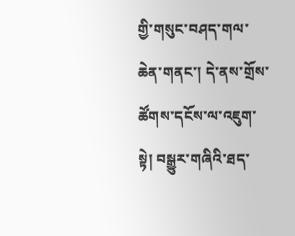གྱི་གསུང་བཤད་གལ་ཆེན་གནང་། དེ་ནས་གྲོས་ཚོགས་དངོས་ལ་འཇུག་སྟེ། བསྒྱུར་གཞིའི་ཐད་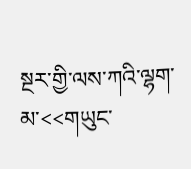སྔར་གྱི་ལས་ཀའི་ལྷག་མ་<<གཡུང་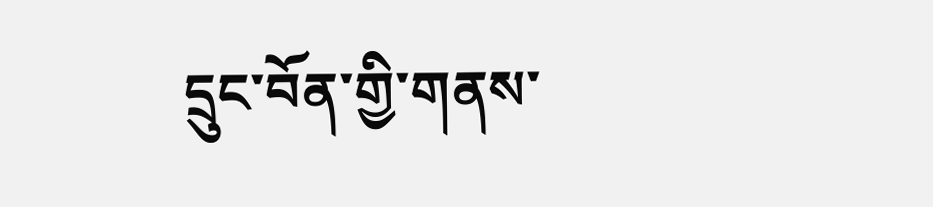དྲུང་བོན་གྱི་གནས་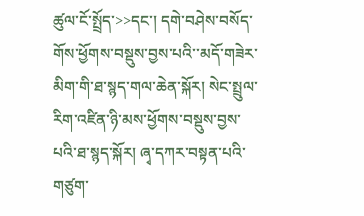ཚུལ་ངོ་སྤྲོད་>>དང་། དགེ་བཤེས་བསོད་གོས་ཕྱོགས་བསྡུས་བྱས་པའི་་མདོ་གཟེར་མིག་གི་ཐ་སྙད་གལ་ཆེན་སྐོར། སེང་སྤྲུལ་རིག་འཛིན་ཉི་མས་ཕྱོགས་བསྡུས་བྱས་པའི་ཐ་སྙད་སྐོར། ཞྭ་དཀར་བསྟན་པའི་གཙུག་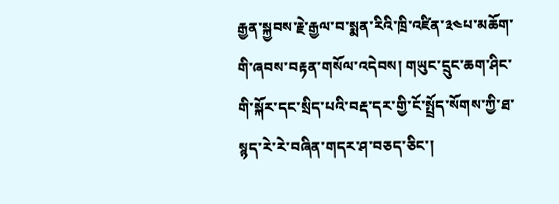རྒྱན་སྐྱབས་རྗེ་རྒྱལ་བ་སྨན་རིའི་ཁྲི་འཛིན་༣༤པ་མཆོག་གི་ཞབས་བརྟན་གསོལ་འདེབས། གཡུང་དྲུང་ཆག་ཤིང་གི་སྐོར་དང་སྲིད་པའི་བརྡ་དར་གྱི་ངོ་སྤྲོད་སོགས་ཀྱི་ཐ་སྙད་རེ་རེ་བཞིན་གདར་ཤ་བཅད་ཅིང་།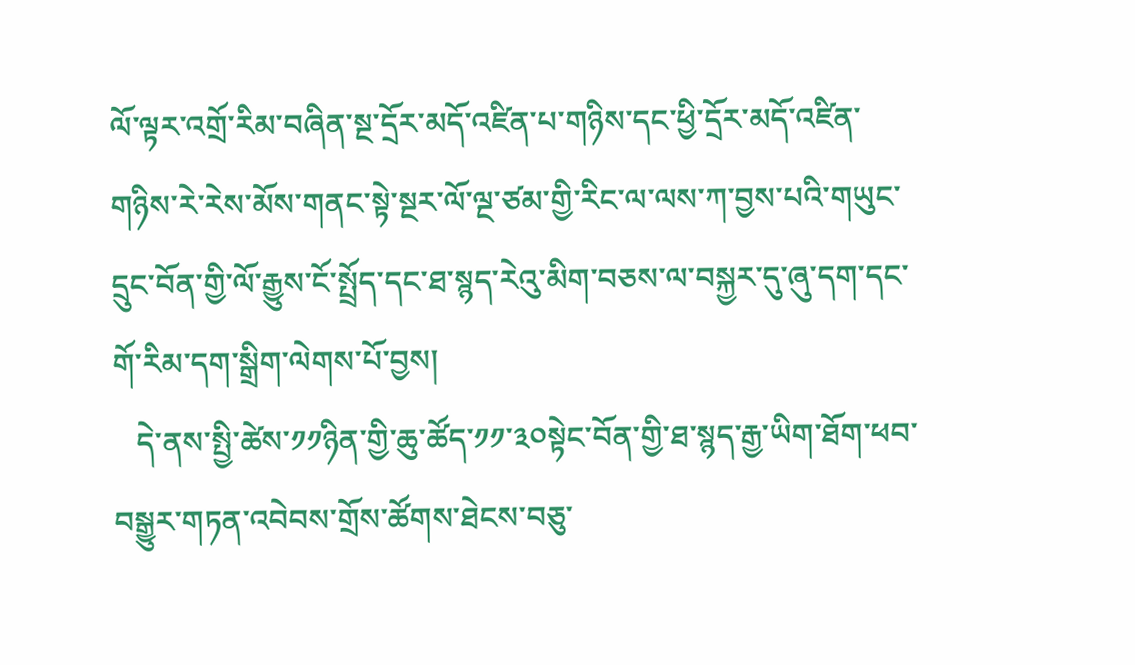ལོ་ལྟར་འགྲོ་རིམ་བཞིན་སྔ་དྲོར་མདོ་འཛིན་པ་གཉིས་དང་ཕྱི་དྲོར་མདོ་འཛིན་གཉིས་རེ་རེས་མོས་གནང་སྟེ་སྔར་ལོ་ལྔ་ཙམ་གྱི་རིང་ལ་ལས་ཀ་བྱས་པའི་གཡུང་དྲུང་བོན་གྱི་ལོ་རྒྱུས་ངོ་སྤྲོད་དང་ཐ་སྙད་རེའུ་མིག་བཅས་ལ་བསྐྱར་དུ་ཞུ་དག་དང་གོ་རིམ་དག་སྒྲིག་ལེགས་པོ་བྱས།
   དེ་ནས་སྤྱི་ཚེས་༡༡ཉིན་གྱི་ཆུ་ཚོད་༡༡་༣༠སྟེང་བོན་གྱི་ཐ་སྙད་རྒྱ་ཡིག་ཐོག་ཕབ་བསྒྱུར་གཏན་འབེབས་གྲོས་ཚོགས་ཐེངས་བཅུ་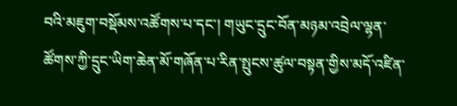བའི་མཇུག་བསྡོམས་འཚོགས་པ་དང་། གཡུང་དྲུང་བོན་མཉམ་འབྲེལ་ལྷན་ཚོགས་ཀྱི་དྲུང་ཡིག་ཆེན་མོ་གཞོན་པ་རིན་སྤུངས་ཚུལ་བསྟན་གྱིས་མདོ་འཛིན་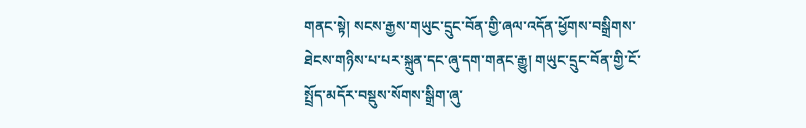གནང་སྟེ། སངས་རྒྱས་གཡུང་དྲུང་བོན་གྱི་ཞལ་འདོན་ཕྱོགས་བསྒྲིགས་ཐེངས་གཉིས་པ་པར་སྐྲུན་དང་ཞུ་དག་གནང་རྒྱུ། གཡུང་དྲུང་བོན་གྱི་ངོ་སྤྲོད་མདོར་བསྡུས་སོགས་སྒྲིག་ཞུ་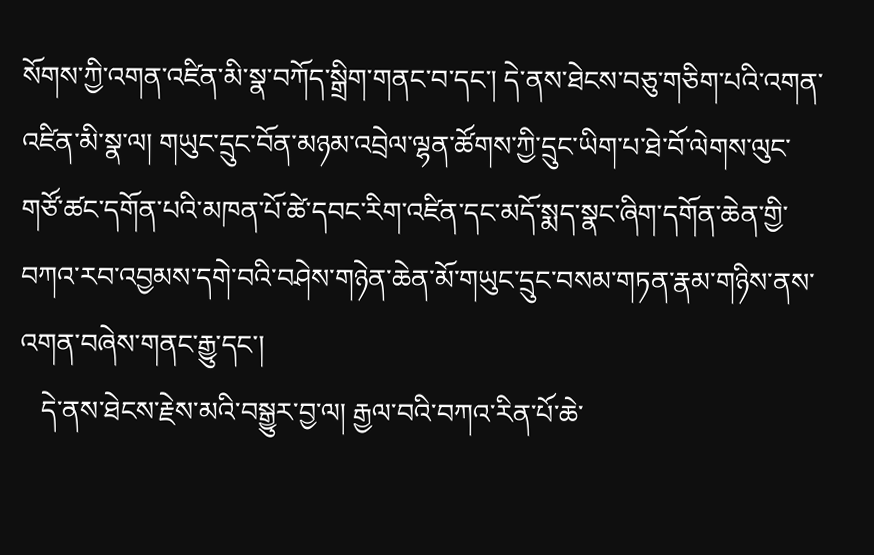སོགས་ཀྱི་འགན་འཛིན་མི་སྣ་བཀོད་སྒྲིག་གནང་བ་དང་། དེ་ནས་ཐེངས་བཅུ་གཅིག་པའི་འགན་འཛིན་མི་སྣ་ལ། གཡུང་དྲུང་བོན་མཉམ་འབྲེལ་ལྷན་ཚོགས་ཀྱི་དྲུང་ཡིག་པ་ཐེ་བོ་ལེགས་ལུང་གཙོ་ཚང་དགོན་པའི་མཁན་པོ་ཚེ་དབང་རིག་འཛིན་དང་མདོ་སྨད་སྣང་ཞིག་དགོན་ཆེན་གྱི་བཀའ་རབ་འབྱམས་དགེ་བའི་བཤེས་གཉེན་ཆེན་མོ་གཡུང་དྲུང་བསམ་གཏན་རྣམ་གཉིས་ནས་འགན་བཞེས་གནང་རྒྱུ་དང་།
   དེ་ནས་ཐེངས་རྗེས་མའི་བསྒྱུར་བྱ་ལ། རྒྱལ་བའི་བཀའ་རིན་པོ་ཆེ་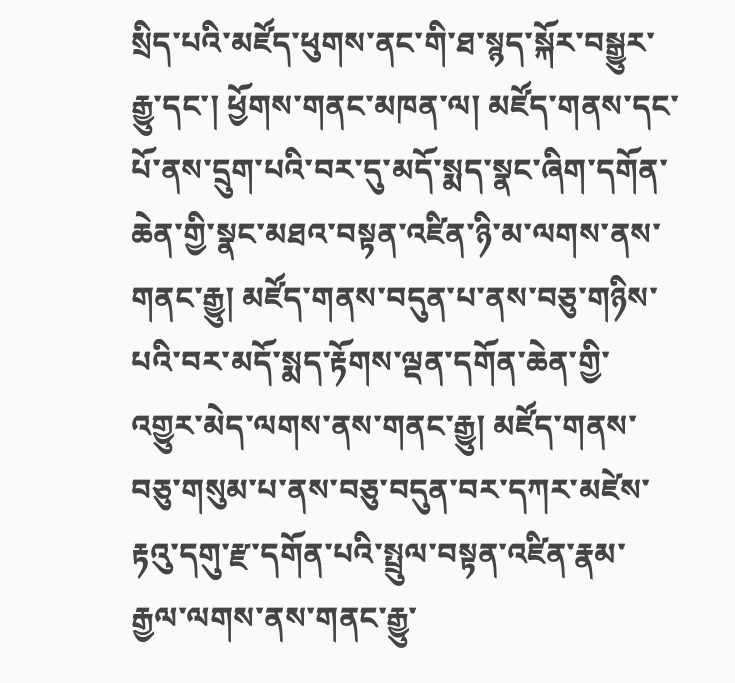སྲིད་པའི་མཛོད་ཕུགས་ནང་གི་ཐ་སྙད་སྐོར་བསྒྱུར་རྒྱུ་དང་། ཕྱོགས་གནང་མཁན་ལ། མཛོད་གནས་དང་པོ་ནས་དྲུག་པའི་བར་དུ་མདོ་སྨད་སྣང་ཞིག་དགོན་ཆེན་གྱི་སྣང་མཐའ་བསྟན་འཛིན་ཉི་མ་ལགས་ནས་གནང་རྒྱུ། མཛོད་གནས་བདུན་པ་ནས་བཅུ་གཉིས་པའི་བར་མདོ་སྨད་རྟོགས་ལྡན་དགོན་ཆེན་གྱི་འགྱུར་མེད་ལགས་ནས་གནང་རྒྱུ། མཛོད་གནས་བཅུ་གསུམ་པ་ནས་བཅུ་བདུན་བར་དཀར་མཛེས་རྟའུ་དགུ་རྫ་དགོན་པའི་སྤྲུལ་བསྟན་འཛིན་རྣམ་རྒྱལ་ལགས་ནས་གནང་རྒྱུ་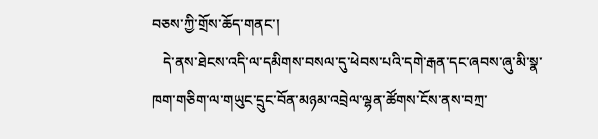བཅས་ཀྱི་གྲོས་ཆོད་གནང་།
   དེ་ནས་ཐེངས་འདི་ལ་དམིགས་བསལ་དུ་ཕེབས་པའི་དགེ་རྒན་དང་ཞབས་ཞུ་མི་སྣ་ཁག་གཅིག་ལ་གཡུང་དྲུང་བོན་མཉམ་འབྲེལ་ལྷན་ཚོགས་ངོས་ནས་བཀྲ་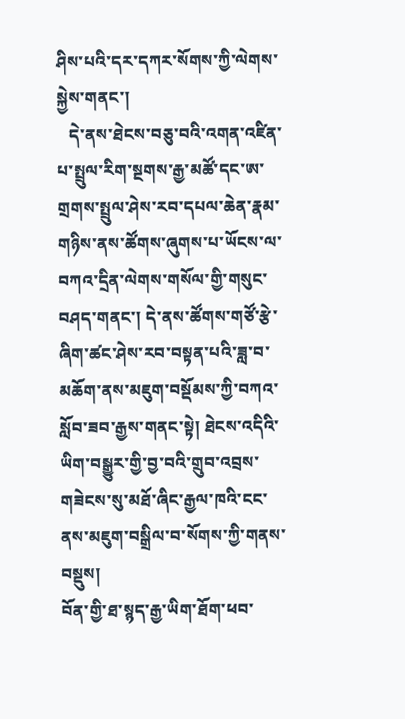ཤིས་པའི་དར་དཀར་སོགས་ཀྱི་ལེགས་སྐྱེས་གནང་།
   དེ་ནས་ཐེངས་བཅུ་བའི་འགན་འཛིན་པ་སྤྲུལ་རིག་སྔགས་རྒྱ་མཚོ་དང་ཨ་གྲགས་སྤྲུལ་ཤེས་རབ་དཔལ་ཆེན་རྣམ་གཉིས་ནས་ཚོགས་ཞུགས་པ་ཡོངས་ལ་བཀའ་དྲིན་ལེགས་གསོལ་གྱི་གསུང་བཤད་གནང་། དེ་ནས་ཚོགས་གཙོ་རྩེ་ཞིག་ཚང་ཤེས་རབ་བསྟན་པའི་ཟླ་བ་མཆོག་ནས་མཇུག་བསྡོམས་ཀྱི་བཀའ་སློབ་ཟབ་རྒྱས་གནང་སྟེ། ཐེངས་འདིའི་ཡིག་བསྒྱུར་གྱི་བྱ་བའི་གྲུབ་འབྲས་གཟེངས་སུ་མཐོ་ཞིང་རྒྱལ་ཁའི་ངང་ནས་མཇུག་བསྒྲིལ་བ་སོགས་ཀྱི་གནས་བསྡུས།
བོན་གྱི་ཐ་སྙད་རྒྱ་ཡིག་ཐོག་ཕབ་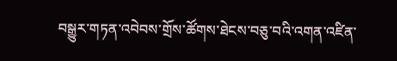བསྒྱུར་གཏན་འབེབས་གྲོས་ཚོགས་ཐེངས་བཅུ་བའི་འགན་འཛིན་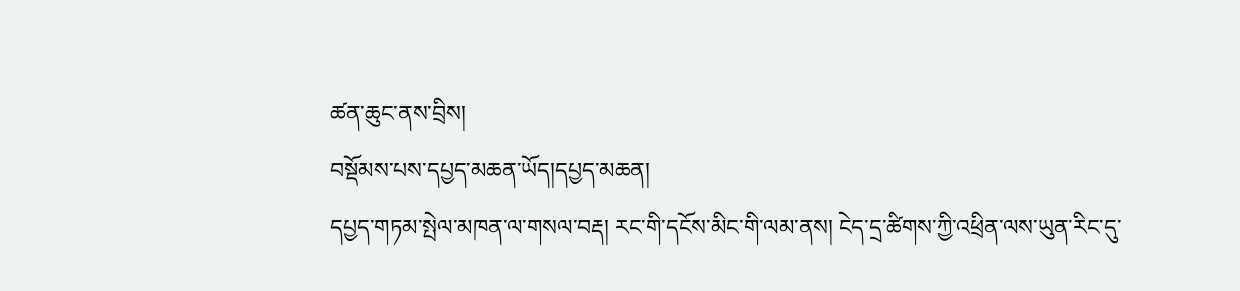ཚན་ཆུང་ནས་བྲིས།
བསྡོམས་པས་དཔྱད་མཆན་ཡོད།དཔྱད་མཆན།
དཔྱད་གཏམ་སྤེལ་མཁན་ལ་གསལ་བརྡ། རང་གི་དངོས་མིང་གི་ལམ་ནས། ངེད་དྲ་ཚིགས་ཀྱི་འཕྲིན་ལས་ཡུན་རིང་དུ་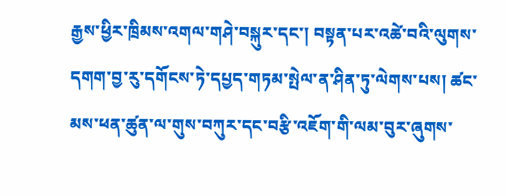རྒྱས་ཕྱིར་ཁྲིམས་འགལ་གཤེ་བསྐུར་དང་། བསྟན་པར་འཚེ་བའི་ལུགས་དགག་བྱ་རུ་དགོངས་ཏེ་དཔྱད་གཏམ་སྤེལ་ན་ཤིན་ཏུ་ལེགས་པས། ཚང་མས་ཕན་ཚུན་ལ་གུས་བཀུར་དང་བརྩི་འཇོག་གི་ལམ་བུར་ཞུགས་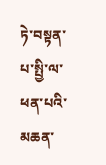ཏེ་བསྟན་པ་སྤྱི་ལ་ཕན་པའི་མཆན་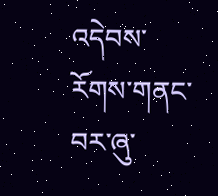འདེབས་རོགས་གནང་བར་ཞུ་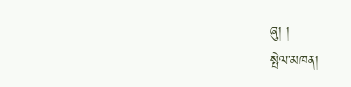ཞུ། །
སྤེལ་མཁན།